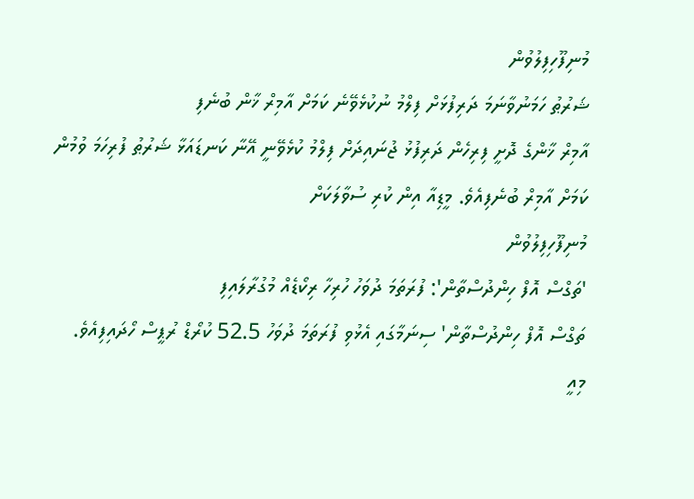މުނިފޫހިފިލުވުން
ޝަރުޠު ހަމަނުވާނަމަ ދަރިފުޅަށް ފިލްމު ނުކުޅެވޭނެ ކަމަށް އާމިރް ޚާން ބުނެފި
އާމިރް ޚާންގެ ދޮށީ ފިރިހެން ދަރިފުޅު ޖުނައިދަށް ފިލްމު ކުޅެވޭނީ އޭނާ ކަނޑައަޅާ ޝަރުޠު ފުރިހަމަ ވުމުން ކަމަށް އާމިރް ބުނެފިއެވެ. މީޑިއާ އިން ކުރި ސުވާލަކަށް
މުނިފޫހިފިލުވުން
'ތަގްސް އޮފް ހިންދުސްތާން': ފުރަތަމަ ދުވަހު ހުރިހާ ރިކޯޑެއް މުގުރާލައިފި
ތަގްސް އޮފް ހިންދުސްތާން' ސިނަމާގައި އެޅުވި ފުރަތަމަ ދުވަހު 52.5 ކުރޯޑް ރުޕީސް ހޯދައިފިއެވެ. މިއީ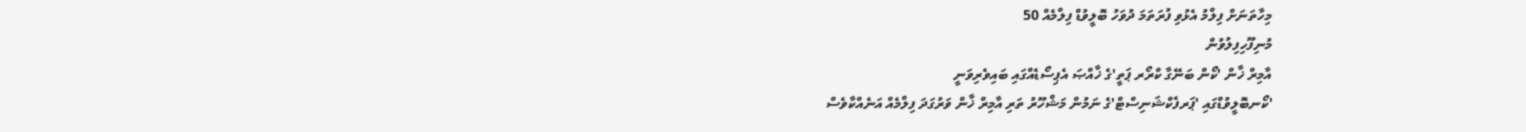މިހާތަނަށް ފިލްމު އެޅުވި ފުރަތަމަ ދުވަހު ބޮލީވުޑް ފިލްމެއް 50
މުނިފޫހިފިލުވުން
އާމިރް ޚާން 'ކޯން ބަނޭގާ ކްރޯރ ޕަތީ'ގެ ޚާއްޞަ އެޕިސޯޑެއްގައި ބައިވެރިވަނީ
'ކޯނބޮލީވުޑްގައި 'ޕަރފެކްޝަނިސްޓް'ގެ ނަމުން މަޝްހޫރު ތަރި އާމިރް ޚާން ވަރުގަދަ ފިލްމެއް އަނެއްކާވެސް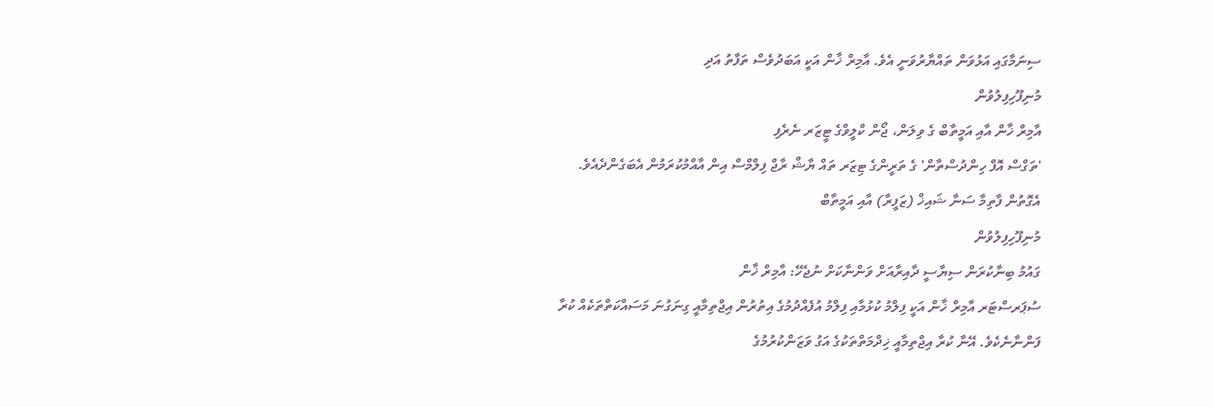ސިނަމާގައި އަޅުވަން ތައްޔާރުވަނީ އެވެ. އާމިރް ޚާން އަކީ އަބަދުވެސް ތަފާތު އަދި
މުނިފޫހިފިލުވުން
އާމިރް ޚާން އާއި އަމީތާބް ގެ ވިލަން، ޖޯން ކްލީވްގެ ޓީޒަރ ނެރެފި
'ތަގްސް އޮފް ހިންދުސްތާން' ގެ ތަރީންގެ ޓިޒަރ ތައް ޔާޝް ރާޖް ފިލްމްސް އިން އާއްމުކުރަމުން އެބަގެންދެއެވެ. އެގޮތުން ފާތިމާ ސަނާ ޝައިޚް (ޒަފީރާ) އާއި އަމީތާބް
މުނިފޫހިފިލުވުން
ގައުމު ބިނާކުރަން ސިޔާސީ ދާއިރާއަށް ވަންނާކަށް ނުޖެހޭ: އާމިރް ޚާން
ސުޕަރސްޓަރ އާމިރް ޚާން އަކީ ފިލްމު ކުޅުމާއި ފިލްމު އުފެއްދުމުގެ އިތުރުން އިޖްތިމާއީ ގިނަގުނަ މަސައްކަތްތަކެއް ކުރާ ފަންނާނެކެވެ. އޭނާ ކުރާ އިޖްތިމާއީ ޚިދްމަތްތަކުގެ އަގު ވަޒަންކުރުމުގެ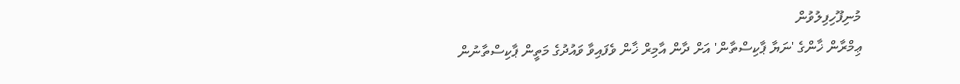މުނިފޫހިފިލުވުން
ޢިމްރާން ޚާންގެ 'ނަޔާ ޕާކިސްތާން' އަށް ދާން އާމިރް ޚާން ވެފައިވާ ވައުދުގެ މަތީން ޕާކިސްތާނުން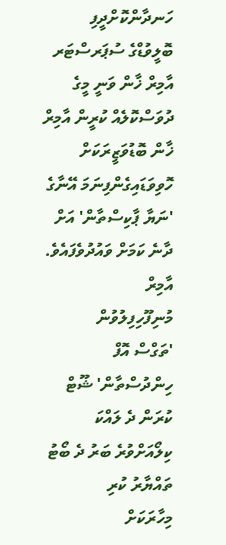ހަނދާންކޮށްދީފި
ބޮލީވުޑްގެ ސުޕަރސްޓަރ އާމިރް ޚާން ވަނީ މީގެ ދުވަސްކޮލެއް ކުރީން އާމިރް ޚާން ބޮޑުވަޒީރަކަށް ހޮވިވަޑައިގެންފިނަމަ އޭނާގެ 'ނަޔާ ޕާކިސްތާން' އަށް ދާނެ ކަމަށް ވައުދުވެފައެވެ. އާމިރް
މުނިފޫހިފިލުވުން
'ތަގްސް އޮފް ހިންދުސްތާން' ޝޫޓް ކުރަން ދެ ލައްކަ ކިލޯއަށްވުރެ ބަރު ދެ ބޯޓު ތައްޔާރު ކުރި
މިހާރަކަށް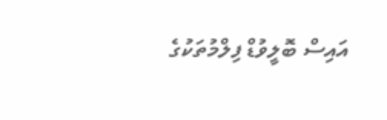އައިސް ބޮލީވުޑް ފިލްމުތަކުގެ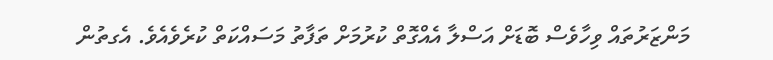މަންޒަރުތައް ވިހާވެސް ބޮޑަށް އަސްލާ އެއްގޮތް ކުރުމަށް ތަފާތު މަސައްކަތް ކުރެވެއެވެ. އެގތުން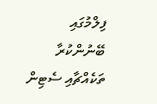ފިލްމުގައި ބޭނުންކުރާ ތަކެއްޗާއި ސެޓިން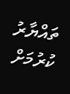ތައްޔާރު ކުރުމަށް